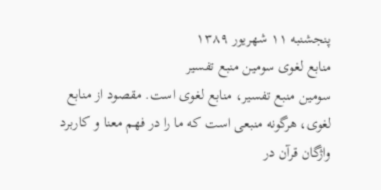پنجشنبه ۱۱ شهريور ۱۳۸۹
منابع لغوی سومین منبع تفسیر
سومین منبع تفسیر، منابع لغوی است. مقصود از منابع لغوی، هرگونه منبعی است كه ما را در فهم معنا و كاربرد واژگان قرآن در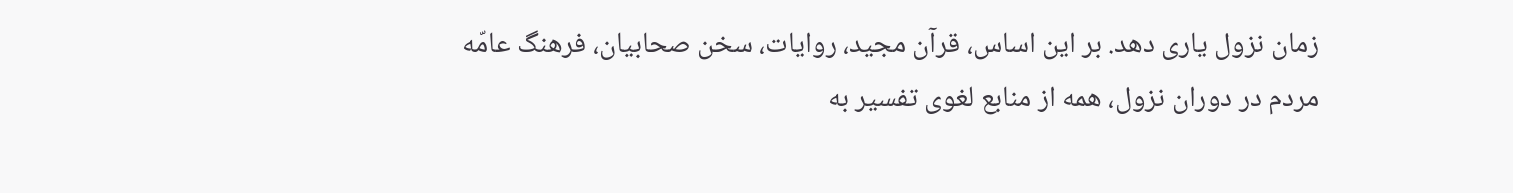زمان نزول یاری دهد. بر این اساس، قرآن مجید، روایات، سخن صحابیان، فرهنگ عامّه مردم در دوران نزول، همه از منابع لغوی تفسیر به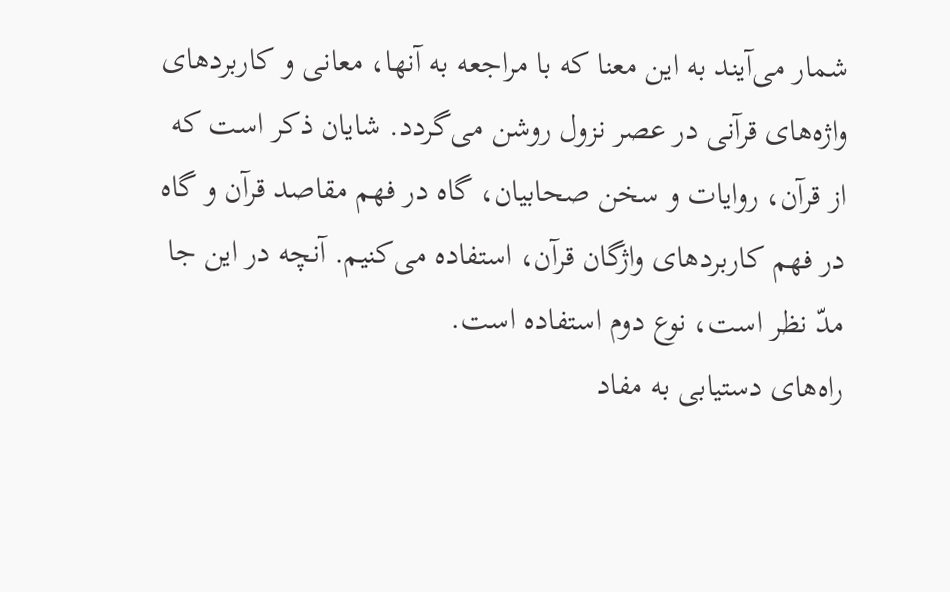شمار می‌آیند به این معنا كه با مراجعه به آنها، معانی و كاربردهای واژه‌های قرآنی در عصر نزول روشن می‌گردد. شایان ذكر است كه از قرآن، روایات و سخن صحابیان، گاه در فهم مقاصد قرآن و گاه در فهم كاربردهای واژگان قرآن، استفاده می‌كنیم. آنچه در این جا مدّ نظر است، نوع دوم استفاده است.
راه‌های دستیابی به مفاد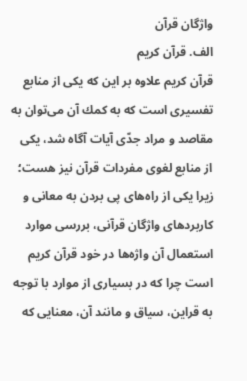واژگان قرآن
الف. قرآن كریم
قرآن كریم علاوه بر این كه یكی از منابع تفسیری است كه به كمك آن می‌توان به مقاصد و مراد جدّی آیات آگاه شد، یكی از منابع لغوی مفردات قرآن نیز هست؛ زیرا یكی از راه‌های پی بردن به معانی و كاربردهای واژگان قرآنی، بررسی موارد استعمال آن واژه‌ها در خود قرآن كریم است چرا كه در بسیاری از موارد با توجه به قراین، سیاق و مانند آن، معنایی كه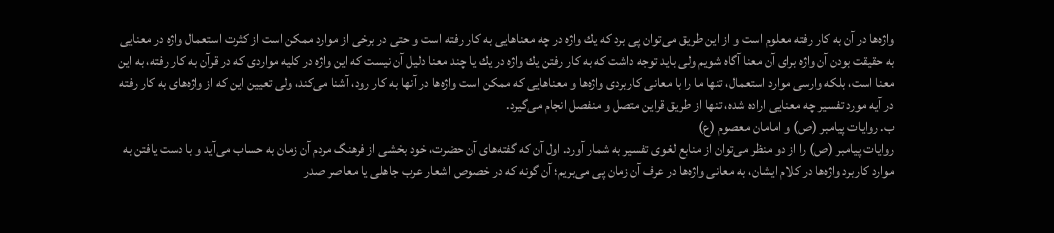واژه‌ها در آن به كار رفته معلوم است و از این طریق می‌توان پی برد كه یك واژه در چه معناهایی به كار رفته است و حتی در برخی از موارد ممكن است از كثرت استعمال واژه در معنایی به حقیقت بودن آن واژه برای آن معنا آگاه شویم ولی باید توجه داشت كه به كار رفتن یك واژه در یك یا چند معنا دلیل آن نیست كه این واژه در كلیه مواردی كه در قرآن به كار رفته، به این معنا است، بلكه وارسی موارد استعمال، تنها ما را با معانی كاربردی واژه‌ها و معناهایی كه ممكن است واژه‌ها در آنها به كار رود، آشنا می‌كند، ولی تعیین این كه از واژه‌های به كار رفته در آیه مورد تفسیر چه معنایی اراده شده، تنها از طریق قراین متصل و منفصل انجام می‌گیرد.
ب. روایات پیامبر (ص) و امامان معصوم (ع)
روایات پیامبر (ص) را از دو منظر می‌توان از منابع لغوی تفسیر به شمار آورد. اول آن كه گفته‌های آن حضرت، خود بخشی از فرهنگ مردم آن زمان به حساب می‌آید و با دست یافتن به موارد كاربرد واژه‌ها در كلام ایشان، به معانی واژه‌ها در عرف آن زمان پی می‌بریم؛ آن گونه كه در خصوص اشعار عرب جاهلی یا معاصر صدر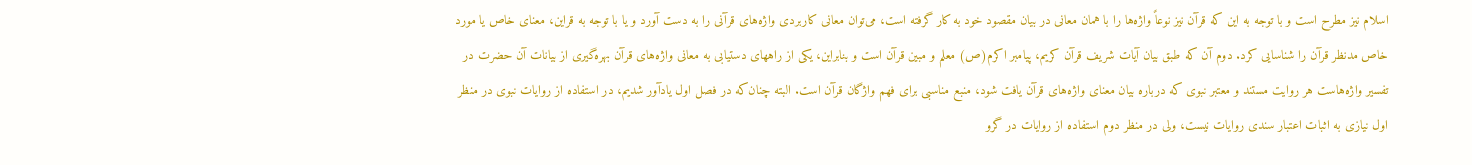اسلام نیز مطرح است و با توجه به این كه قرآن نیز نوعاً واژه‌ها را با همان معانی در بیان مقصود خود به كار گرفته است، می‌توان معانی كاربردی واژه‌های قرآنی را به دست آورد و یا با توجه به قراین، معنای خاص یا مورد خاص مدنظر قرآن را شناسایی كرد. دوم آن كه طبق بیان آیات شریف قرآن كریم، پیامبر اكرم(ص) معلم و مبین قرآن است و بنابراین، یكی از راههای دستیابی به معانی واژه‌های قرآن بهره‌گیری از بیانات آن حضرت در تفسیر واژه‌هاست هر روایت مستند و معتبر نبوی كه درباره بیان معنای واژه‌های قرآن یافت شود، منبع مناسبی برای فهم واژگان قرآن است. البته چنان‌كه در فصل اول یاد‌آور شدیم، در استفاده از روایات نبوی در منظر اول نیازی به اثبات اعتبار سندی روایات نیست، ولی در منظر دوم استفاده از روایات در گرو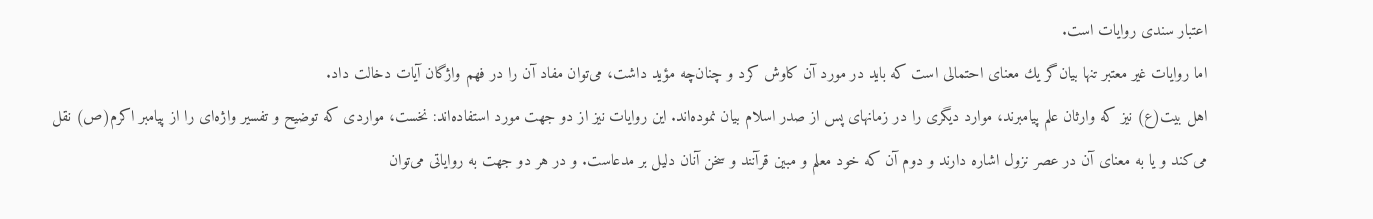اعتبار سندی روایات است.
اما روایات غیر معتبر تنها بیان‌گر یك معنای احتمالی است كه باید در مورد آن كاوش كرد و چنان‌چه مؤید داشت، می‌توان مفاد آن را در فهم واژگان آیات دخالت داد.
اهل بیت(ع) نیز كه وارثان علم پیامبرند، موارد دیگری را در زمانهای پس از صدر اسلام بیان نموده‌اند. این روایات نیز از دو جهت مورد استفاده‌اند: نخست، مواردی كه توضیح و تفسیر واژه‌ای را از پیامبر اكرم(ص) نقل می‌كند و یا به معنای آن در عصر نزول اشاره دارند و دوم آن كه خود معلم و مبین قرآنند و سخن آنان دلیل بر مدعاست. و در هر دو جهت به روایاتی می‌توان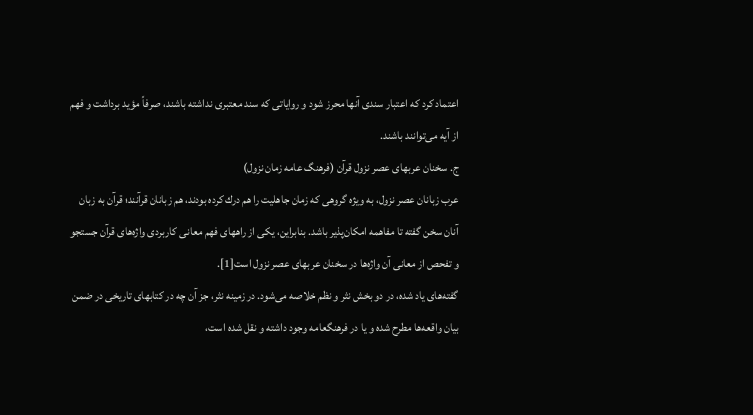اعتماد كرد كه اعتبار سندی آنها محرز شود و روایاتی كه سند معتبری نداشته باشند، صرفاً مؤید برداشت و فهم از آیه می‌توانند باشند.
ج. سخنان عربهای عصر نزول قرآن (فرهنگ عامه زمان نزول)
عرب زبانان عصر نزول، به ویژه گروهی كه زمان جاهلیت را هم درك كرده بودند، هم زبانان قرآنند؛ قرآن به زبان آنان سخن گفته تا مفاهمه امكان‌پذیر باشد. بنابراین، یكی از راههای فهم معانی كاربردی واژه‌های قرآن جستجو و تفحص از معانی آن واژه‌ها در سخنان عربهای عصر نزول است[1].
گفته‌های یاد شده، در دو بخش نثر و نظم خلاصه می‌شود. در زمینه نثر، جز آن چه در كتابهای تاریخی در ضمن بیان واقعه‌ها مطرح شده و یا در فرهنگعامه وجود داشته و نقل شده است،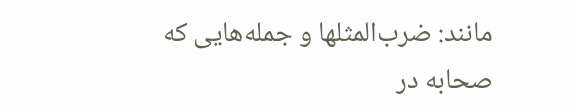مانند: ضرب‌المثلها و جمله‌هایی كه صحابه در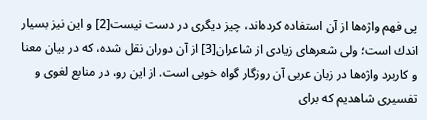پی فهم واژه‌ها از آن استفاده كرده‌اند، چیز دیگری در دست نیست[2] و این نیز بسیار اندك است؛ ولی شعرهای زیادی از شاعران[3] از آن دوران نقل شده، كه در بیان معنا و كاربرد واژه‌ها در زبان عربی آن روزگار گواه خوبی است. از این رو، در منابع لغوی و تفسیری شاهدیم كه برای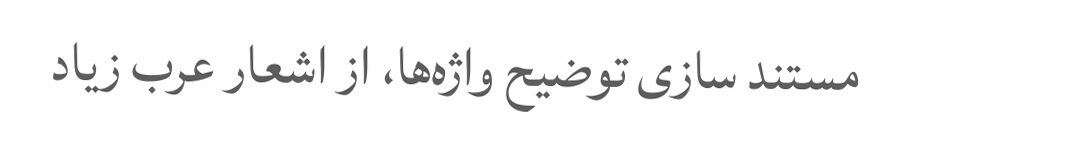مستند سازی توضیح واژه‌ها، از اشعار عرب زیاد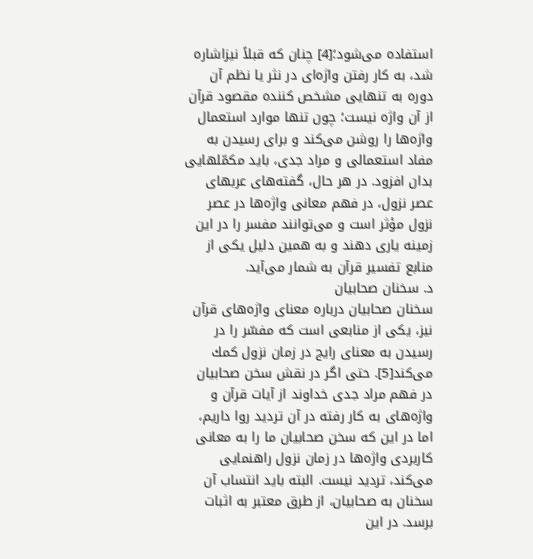استفاده می‌شود؛[4] چنان كه قبلاً نیزاشاره شد، به كار رفتن واژه‌ای در نثر یا نظم آن دوره به تنهایی مشخص كننده مقصود قرآن از آن واژه نیست؛ چون تنها موارد استعمال واژه‌ها را روشن می‌كند و برای رسیدن به مفاد استعمالی و مراد جدی، باید مكمّلهایی بدان افزود. در هر حال، گفته‌های عربهای عصر نزول، در فهم معانی واژه‌ها در عصر نزول مؤثر است و می‌توانند مفسر را در این زمینه یاری دهند و به همین دلیل یكی از منابع تفسیر قرآن به شمار می‌آید.
د. سخنان صحابیان
سخنان صحابیان درباره معنای واژه‌های قرآن نیز، یكی از منابعی است كه مفسّر را در رسیدن به معنای رایج در زمان نزول كمك می‌كند[5]. حتی اگر در نقش سخن صحابیان در فهم مراد جدی خداوند از آیات قرآن و واژه‌های به كار رفته در آن تردید روا داریم، اما در این كه سخن صحابیان ما را به معانی كاربردی واژه‌ها در زمان نزول راهنمایی می‌كند، تردید نیست. البته باید انتساب آن سخنان به صحابیان، از طرق معتبر به اثبات برسد. در این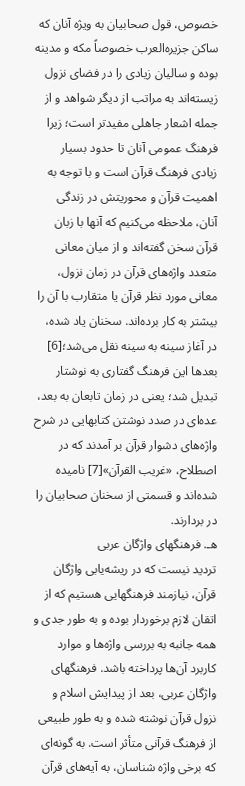خصوص، قول صحابیان به ویژه آنان كه ساكن جزیره‌العرب خصوصاً مكه و مدینه بوده و سالیان زیادی را در فضای نزول زیسته‌اند به مراتب از دیگر شواهد و از جمله اشعار جاهلی مفید‌تر است؛ زیرا فرهنگ عمومی آنان تا حدود بسیار زیادی فرهنگ قرآن است و با توجه به اهمیت قرآن و محوریتش در زندگی آنان، ملاحظه می‌كنیم كه آنها با زبان قرآن سخن گفته‌اند و از میان معانی متعدد واژه‌های قرآن در زمان نزول، معانی مورد نظر قرآن یا متقارب با آن را بیشتر به كار برده‌اند. سخنان یاد شده، در آغاز سینه به سینه نقل می‌شد؛[6] بعدها این فرهنگ گفتاری به نوشتار تبدیل شد؛ یعنی در زمان تابعان به بعد، عده‌ای در صدد نوشتن كتابهایی در شرح واژه‌های دشوار قرآن بر آمدند كه در اصطلاح، «غریب القرآن»[7] نامیده شده‌اند و قسمتی از سخنان صحابیان را در بردارند.
هـ. فرهنگهای واژگان عربی
تردید نیست كه در ریشه‌یابی واژگان قرآن، نیازمند فرهنگهایی هستیم كه از اتقان لازم برخوردار بوده و به طور جدی و همه جانبه به بررسی واژه‌ها و موارد كاربرد آن‌ها پرداخته باشد. فرهنگهای واژگان عربی، بعد از پیدایش اسلام و نزول قرآن نوشته شده و به طور طبیعی از فرهنگ قرآنی متأثر است. به گونه‌ای كه برخی واژه شناسان، به آیه‌های قرآن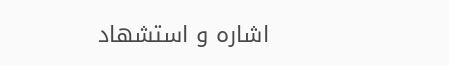اشاره و استشهاد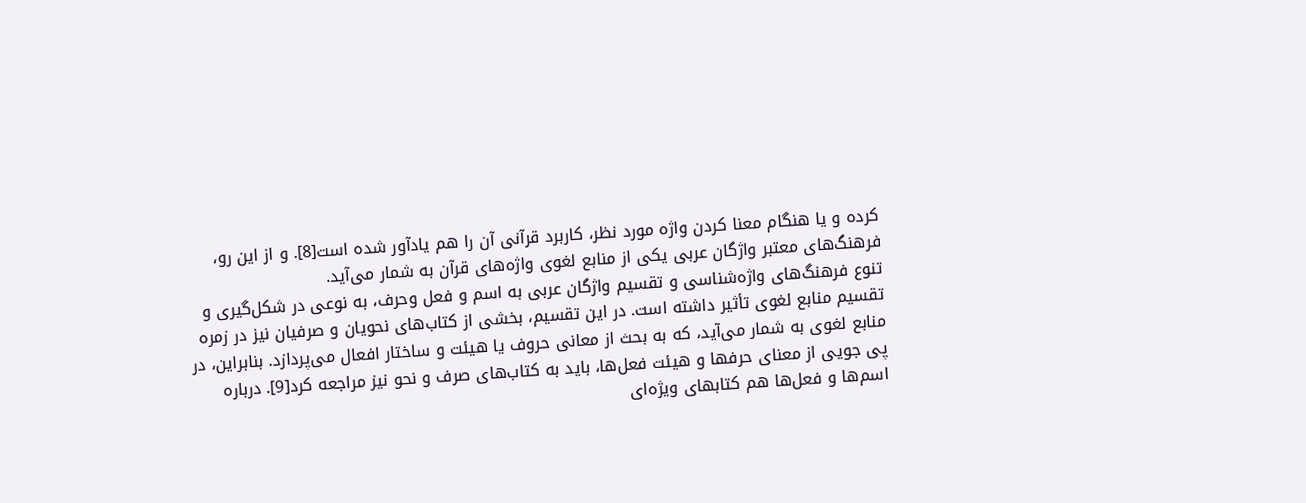كرده و یا هنگام معنا كردن واژه مورد نظر، كاربرد قرآنی آن را هم یاد‌آور شده است[8]. و از این رو، فرهنگ‌های معتبر واژگان عربی یكی از منابع لغوی واژه‌های قرآن به شمار می‌آید.
تنوع فرهنگ‌های واژه‌شناسی و تقسیم واژگان عربی به اسم و فعل وحرف، به نوعی در شكل‌گیری و تقسیم منابع لغوی تأثیر داشته است. در این تقسیم، بخشی از كتاب‌های نحویان و صرفیان نیز در زمره منابع لغوی به شمار می‌آید، كه به بحث از معانی حروف یا هیئت و ساختار افعال می‌پردازد. بنابراین، در پی جویی از معنای حرفها و هیئت فعل‌ها، باید به كتاب‌های صرف و نحو نیز مراجعه كرد[9]. درباره اسم‌ها و فعل‌ها هم كتابهای ویژه‌ای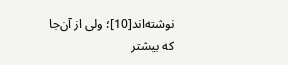نوشته‌اند[10]؛ ولی از آن‌جا كه بیشتر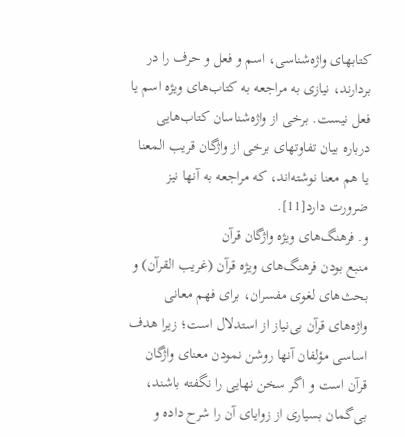كتابهای واژه‌شناسی، اسم و فعل و حرف را در بردارند، نیازی به مراجعه به كتاب‌های ویژه اسم یا فعل نیست. برخی از واژه‌شناسان كتاب‌هایی درباره بیان تفاوتهای برخی از واژگان قریب المعنا یا هم معنا نوشته‌اند، كه مراجعه به آنها نیز ضرورت دارد[11].
و. فرهنگ‌های ویژه واژگان قرآن
منبع بودن فرهنگ‌های ویژه قرآن (غریب القرآن) و بحث‌های لغوی مفسران، برای فهم معانی واژه‌های قرآن بی‌نیاز از استدلال است؛ زیرا هدف اساسی مؤلفان آنها روشن نمودن معنای واژگان قرآن است و اگر سخن نهایی را نگفته باشند، بی‌گمان بسیاری از زوایای آن را شرح داده و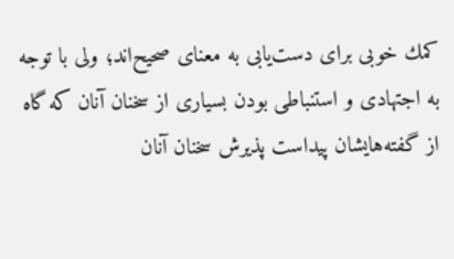كمك خوبی برای دست‌یابی به معنای صحیح‌اند؛ ولی با توجه به اجتهادی و استنباطی بودن بسیاری از سخنان آنان كه گاه از گفته‌هایشان پیداست پذیرش سخنان آنان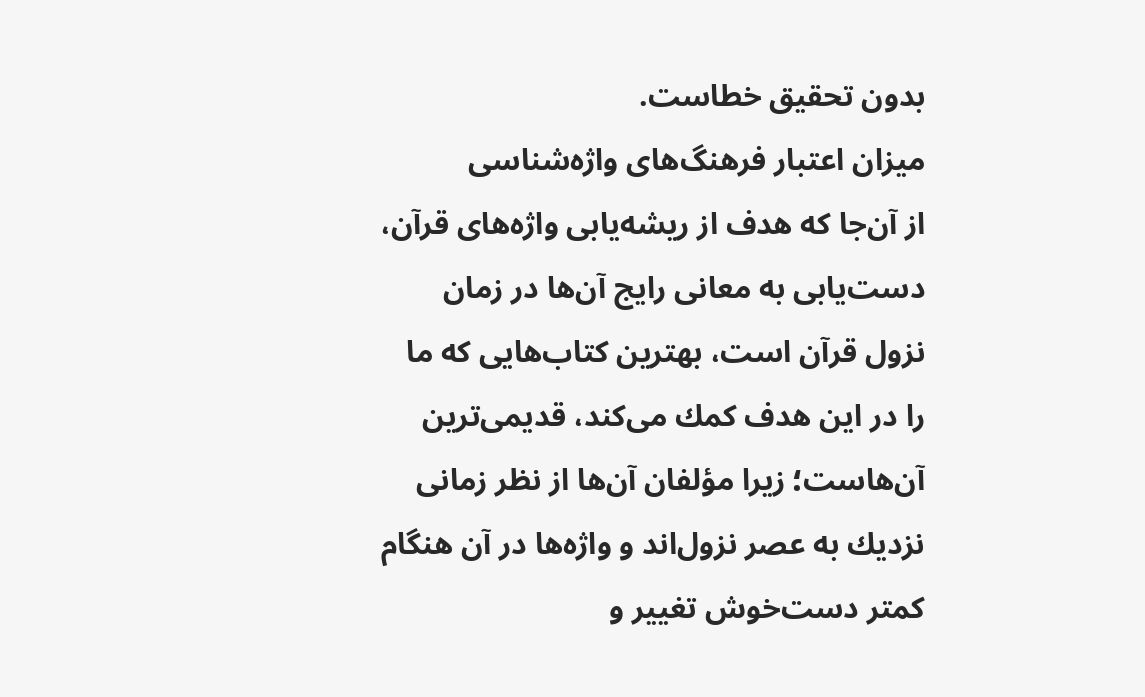بدون تحقیق خطاست.
میزان اعتبار فرهنگ‌های واژه‌شناسی
از آن‌جا كه هدف از ریشه‌یابی واژه‌های قرآن، دست‌یابی به معانی رایج آن‌ها در زمان نزول قرآن است، بهترین كتاب‌هایی كه ما را در این هدف كمك می‌كند، قدیمی‌ترین آن‌هاست؛ زیرا مؤلفان آن‌ها از نظر زمانی نزدیك به عصر نزول‌اند و واژه‌ها در آن هنگام كمتر دست‌خوش تغییر و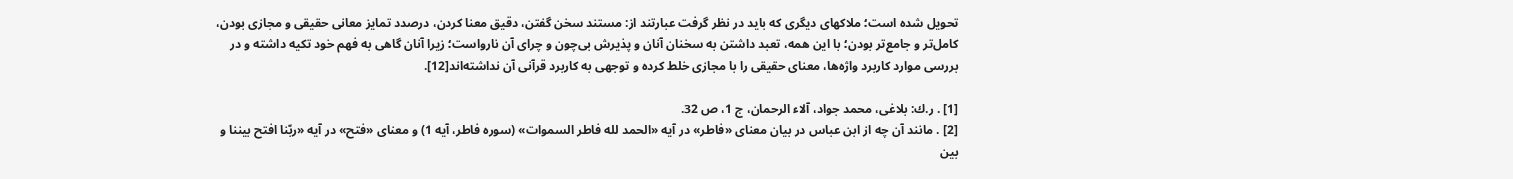تحویل شده است؛ ملاكهای دیگری كه باید در نظر گرفت عبارتند از: مستند سخن گفتن، دقیق معنا كردن، درصدد تمایز معانی حقیقی و مجازی بودن، كامل‌تر و جامع‌تر بودن؛ با این همه، تعبد داشتن به سخنان آنان و پذیرش بی‌چون و چرای آن نارواست؛ زیرا آنان گاهی به فهم خود تكیه داشته و در بررسی موارد كاربرد واژه‌ها، معنای حقیقی را با مجازی خلط كرده و توجهی به كاربرد قرآنی آن نداشته‌اند[12].

[1] . ر.ك: بلاغی، محمد جواد، آلاء الرحمان، ج 1، ص 32.
[2] . مانند آن چه از ابن عباس در بیان معنای «فاطر» در آیه «الحمد لله فاطر السموات» (سوره فاطر، آیه 1) و معنای «فتح» در آیه «ربّنا افتح بیننا و بین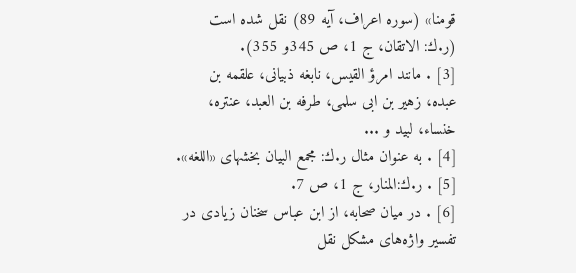قومنا» (سوره اعراف، آیه 89) نقل شده است (ر.ك: الاتقان، ج 1، ص 345و 355).
[3] . مانند امرؤ القیس، نابغه ذبیانی، علقمه بن عبده، زهیر بن ابی سلمی، طرفه بن العبد، عنتره، خنساء، لبید و ...
[4] . به عنوان مثال ر.ك: مجمع البیان بخشهای «اللغه».
[5] . ر.ك:المنار، ج 1، ص 7.
[6] . در میان صحابه، از ابن عباس سخنان زیادی در تفسیر واژه‌های مشكل نقل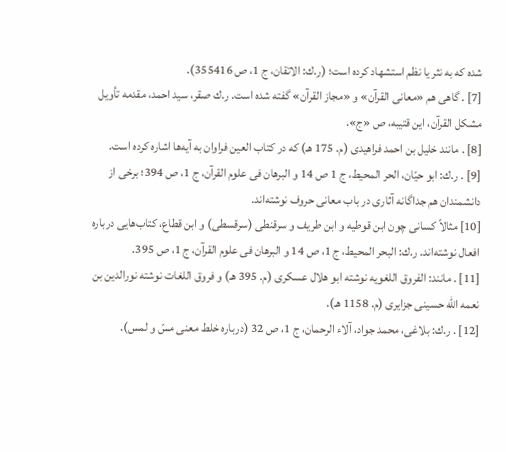شده كه به نثر یا نظم استشهاد كرده است؛ (ر.ك: الاتقان، ج 1، ص 355416).
[7] . گاهی هم «معانی القرآن» و «مجاز القرآن» گفته شده است. ر.ك صقر، سید احمد، مقدمه تأویل مشكل القرآن، این قتیبه، ص «ج».
[8] . مانند خلیل بن احمد فراهیدی (م. 175 هـ) كه در كتاب العین فراوان به آیه‌ها اشاره كرده است.
[9] . ر.ك: ابو حیّان، الحر المحیط، ج 1 ص 14 و البرهان فی علوم القرآن، ج 1، ص 394؛ برخی از دانشمندان هم جداگانه آثاری در باب معانی حروف نوشته‌اند.
[10] مثالاً كسانی چون ابن قوطیه و ابن طریف و سرقنطی (سرقسطی) و ابن قطاع، كتاب‌هایی درباره افعال نوشته‌اند. ر.ك: البحر المحیط، ج 1، ص 14 و البرهان فی علوم القرآن، ج 1، ص 395.
[11] . مانند: الفروق اللغویه نوشته ابو هلال عسكری (م. 395 هـ) و فروق اللغات نوشته نورالدین بن نعمه الله حسینی جزایری (م. 1158 هـ).
[12] . ر.ك: بلاغی، محمد جواد، آلاء الرحمان، ج 1، ص 32 (درباره خلط معنی مسّ و لمس).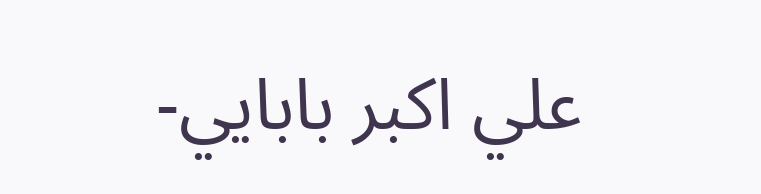علي اكبر بابايي-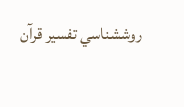روششناسي تفسير قرآن